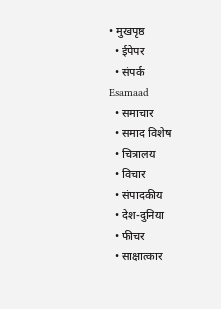• मुखपृष्ठ
  • ईपेपर
  • संपर्क
Esamaad
  • समाचार
  • समाद विशेष
  • चित्रालय
  • विचार
  • संपादकीय
  • देश-दुनिया
  • फीचर
  • साक्षात्‍कार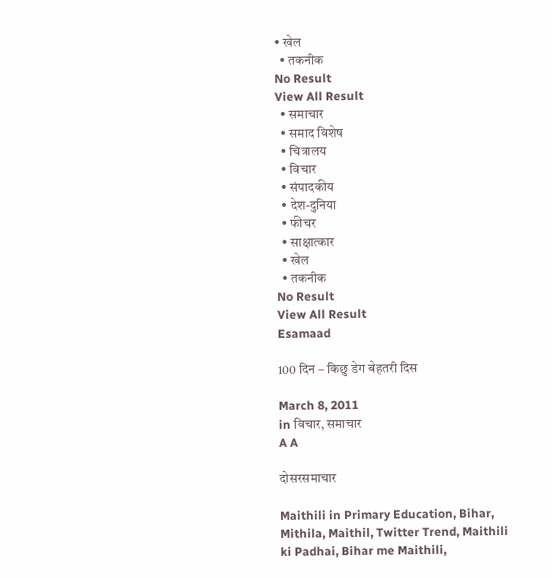• खेल
  • तकनीक
No Result
View All Result
  • समाचार
  • समाद विशेष
  • चित्रालय
  • विचार
  • संपादकीय
  • देश-दुनिया
  • फीचर
  • साक्षात्‍कार
  • खेल
  • तकनीक
No Result
View All Result
Esamaad

100 दिन – किछु डेग बेहतरी दिस

March 8, 2011
in विचार, समाचार
A A

दोसरसमाचार

Maithili in Primary Education, Bihar, Mithila, Maithil, Twitter Trend, Maithili ki Padhai, Bihar me Maithili,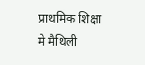प्राथमिक शि‍क्षा मे मैथि‍ली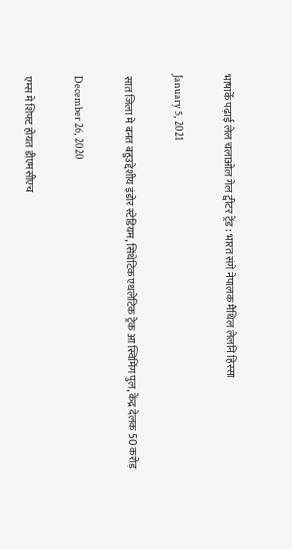भाषाकेँ पढ़ाई लेल चलाओल गेल ट्वीटर ट्रेंड : भारत संगे नेपालक मैथिल लेलनि हिस्सा

January 5, 2021

सात जिला मे बनत बहुउद्देशीय इंडोर स्‍टेडि‍यम, सिंथेटिक एथलेटिक ट्रेक आ स्विमिंग पुल, केंद्र देलक 50 करोड़

December 26, 2020

एम्स मे शिफ्ट होयत डीएमसीएच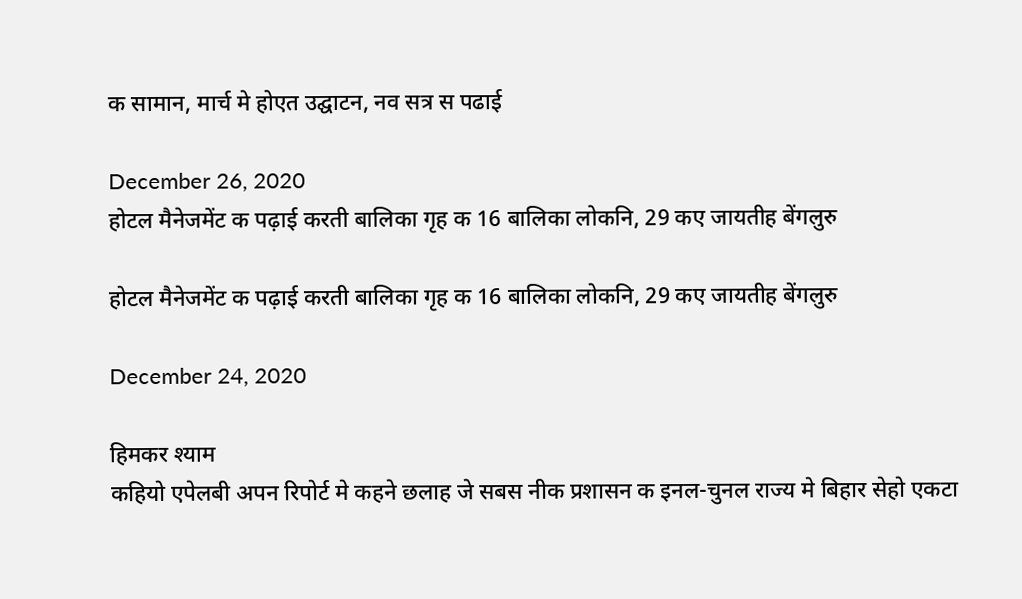क सामान, मार्च मे होएत उद्घाटन, नव सत्र स पढाई

December 26, 2020
होटल मैनेजमेंट क पढ़ाई करती बालिका गृह क 16 बालिका लोकनि, 29 कए जायतीह बेंगलुरु

होटल मैनेजमेंट क पढ़ाई करती बालिका गृह क 16 बालिका लोकनि, 29 कए जायतीह बेंगलुरु

December 24, 2020

हिमकर श्याम
कहियो एपेलबी अपन रिपोर्ट मे कहने छलाह जे सबस नीक प्रशासन क इनल-चुनल राज्य मे बिहार सेहो एकटा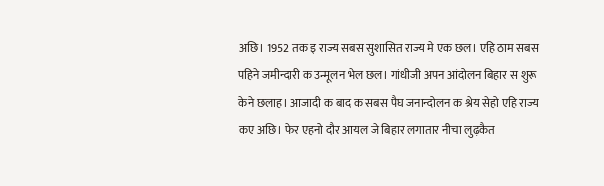अछि। 1952 तक इ राज्य सबस सुशासित राज्य मे एक छल। एहि ठाम सबस पहिने जमीन्दारी क उन्मूलन भेल छल। गांधीजी अपन आंदोलन बिहार स शुरू केने छलाह। आजादी क बाद क सबस पैघ जनान्दोलन क श्रेय सेहो एहि राज्य कए अछि। फेर एहनो दौर आयल जे बिहार लगातार नीचा लुढ़कैत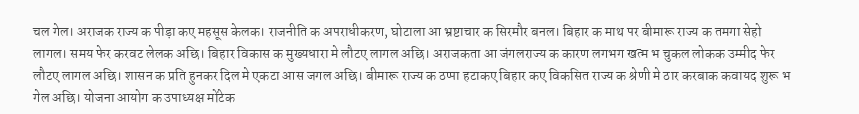चल गेल। अराजक राज्य क पीड़ा कए महसूस केलक। राजनीति क अपराधीकरण, घोटाला आ भ्रष्टाचार क सिरमौर बनल। बिहार क माथ पर बीमारू राज्य क तमगा सेहो लागल। समय फेर करवट लेलक अछि। बिहार विकास क मुख्यधारा मे लौटए लागल अछि। अराजकता आ जंगलराज्य क कारण लगभग खत्म भ चुकल लोकक उम्मीद फेर लौटए लागल अछि। शासन क प्रति हुनकर दिल मे एकटा आस जगल अछि। बीमारू राज्य क ठप्पा हटाकए बिहार कए विकसित राज्य क श्रेणी मे ठार करबाक कवायद शुरू भ गेल अछि। योजना आयोग क उपाध्यक्ष मोंटेक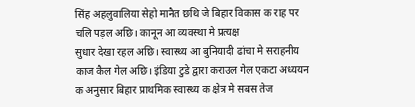सिंह अहलुवालिया सेहो मानैत छथि जे बिहार विकास क राह पर चलि पड़ल अछि। कानून आ व्यवस्था मे प्रत्यक्ष
सुधार देखा रहल अछि। स्वास्थ्य आ बुनियादी ढांचा मे सराहनीय काज कैल गेल अछि। इंडिया टुडे द्वारा कराउल गेल एकटा अध्ययन क अनुसार बिहार प्राथमिक स्वास्थ्य क क्षेत्र मे सबस तेज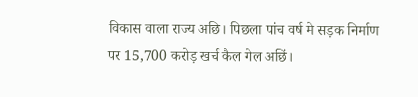विकास वाला राज्य अछि। पिछला पांच वर्ष मे सड़क निर्माण पर 15,700 करोड़ खर्च कैल गेल अछिं।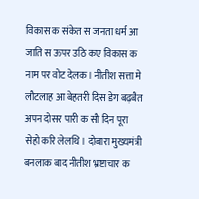विकास क संकेत स जनता धर्म आ जाति स ऊपर उठि कए विकास क नाम पर वोट देलक। नीतीश सत्ता मे लौटलाह आ बेहतरी दिस डेग बढ़बैत अपन दोसर पारी क सौ दिन पूरा सेहो करि लेलथि। दोबारा मुख्यमंत्री बनलाक बाद नीतीश भ्रष्टाचार क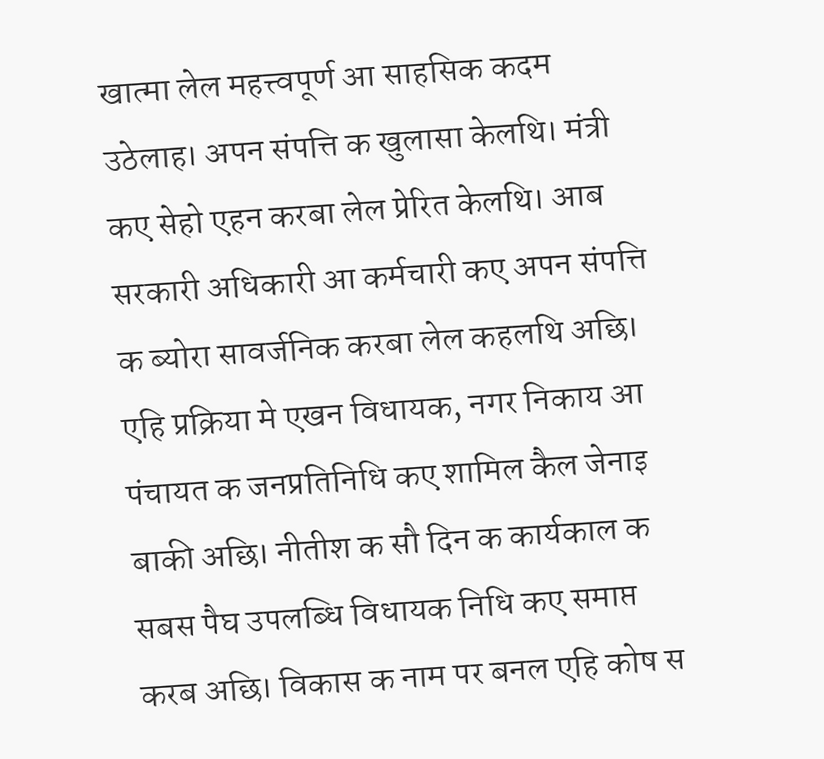खात्मा लेल महत्त्वपूर्ण आ साहसिक कदम उठेलाह। अपन संपत्ति क खुलासा केलथि। मंत्री कए सेहो एहन करबा लेल प्रेरित केलथि। आब सरकारी अधिकारी आ कर्मचारी कए अपन संपत्ति क ब्योरा सावर्जनिक करबा लेल कहलथि अछि। एहि प्रक्रिया मे एखन विधायक, नगर निकाय आ पंचायत क जनप्रतिनिधि कए शामिल कैल जेनाइ बाकी अछि। नीतीश क सौ दिन क कार्यकाल क सबस पैघ उपलब्धि विधायक निधि कए समाप्त करब अछि। विकास क नाम पर बनल एहि कोष स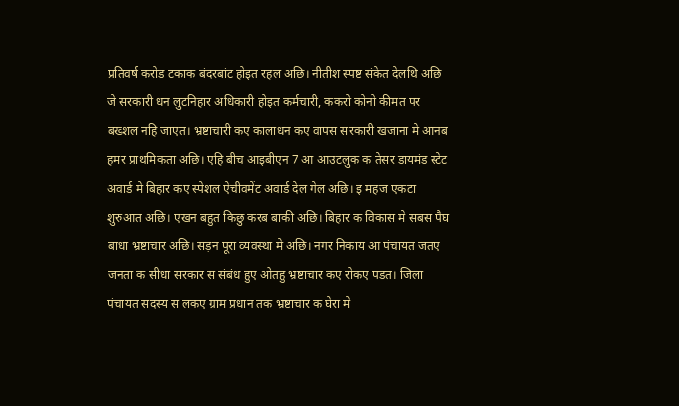प्रतिवर्ष करोड टकाक बंदरबांट होइत रहल अछि। नीतीश स्पष्ट संकेत देलथि अछि जे सरकारी धन लुटनिहार अधिकारी होइत कर्मचारी, ककरो कोनो कीमत पर बख्शल नहि जाएत। भ्रष्टाचारी कए कालाधन कए वापस सरकारी खजाना मे आनब हमर प्राथमिकता अछि। एहि बीच आइबीएन 7 आ आउटलुक क तेसर डायमंड स्टेट अवार्ड मे बिहार कए स्पेशल ऐचीवमेंट अवार्ड देल गेल अछि। इ महज एकटा शुरुआत अछि। एखन बहुत किछु करब बाकी अछि। बिहार क विकास मे सबस पैघ बाधा भ्रष्टाचार अछि। सड़न पूरा व्यवस्था मे अछि। नगर निकाय आ पंचायत जतए जनता क सीधा सरकार स संबंध हुए ओतहु भ्रष्टाचार कए रोकए पडत। जिला पंचायत सदस्य स लकए ग्राम प्रधान तक भ्रष्टाचार क घेरा मे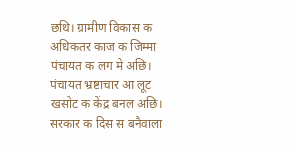छथि। ग्रामीण विकास क अधिकतर काज क जिम्मा पंचायत क लग मे अछि। पंचायत भ्रष्टाचार आ लूट खसोट क केंद्र बनल अछि। सरकार क दिस स बनैवाला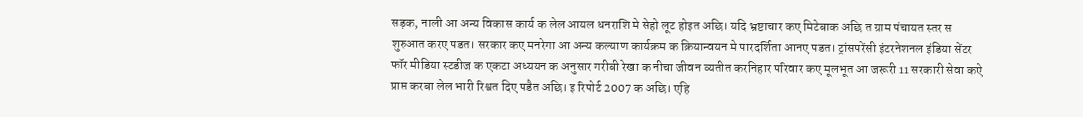सड़क, नाली आ अन्य विकास कार्य क लेल आयल धनराशि मे सेहो लूट होइत अछि। यदि भ्रष्टाचार कए मिटेबाक अछि त ग्राम पंचायत स्तर स शुरुआत करए पडत। सरकार कए मनरेगा आ अन्य कल्याण कार्यक्रम क क्रियान्वयन मे पारदर्शिता आनए पडत। ट्रांसपरेंसी इंटरनेशनल इंडिया सेंटर फॉर मीडिया स्टडीज क एकटा अध्ययन क अनुसार गरीबी रेखा क नीचा जीवन व्यतीत करनिहार परिवार कए मूलभूत आ जरूरी 11 सरकारी सेवा कऐ प्राप्त करबा लेल भारी रिश्वत दिए पडैत अछि। इ रिपोर्ट 2007 क अछि। एहि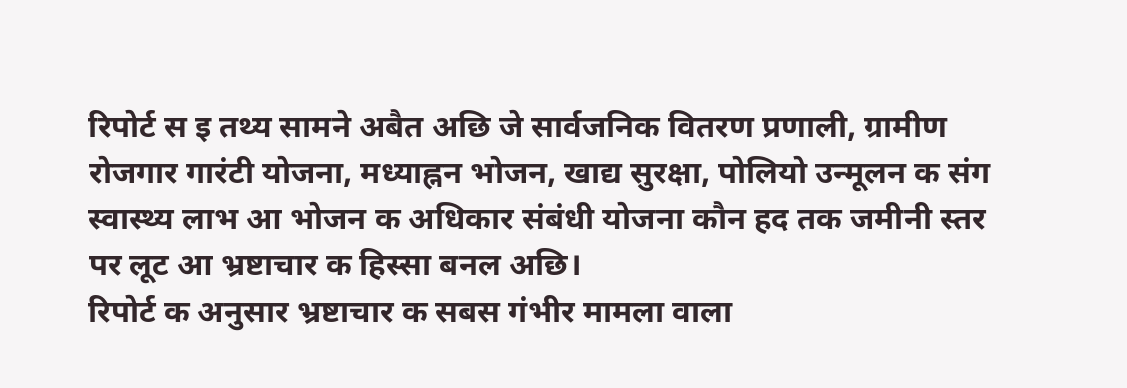रिपोर्ट स इ तथ्य सामने अबैत अछि जे सार्वजनिक वितरण प्रणाली, ग्रामीण रोजगार गारंटी योजना, मध्याह्नन भोजन, खाद्य सुरक्षा, पोलियो उन्मूलन क संग स्वास्थ्य लाभ आ भोजन क अधिकार संबंधी योजना कौन हद तक जमीनी स्तर पर लूट आ भ्रष्टाचार क हिस्सा बनल अछि।
रिपोर्ट क अनुसार भ्रष्टाचार क सबस गंभीर मामला वाला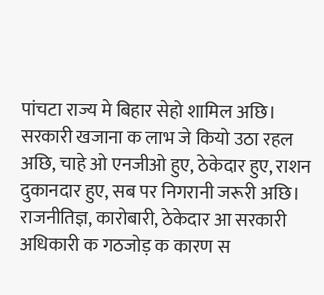पांचटा राज्य मे बिहार सेहो शामिल अछि। सरकारी खजाना क लाभ जे कियो उठा रहल अछि, चाहे ओ एनजीओ हुए, ठेकेदार हुए, राशन दुकानदार हुए, सब पर निगरानी जरूरी अछि। राजनीतिज्ञ, कारोबारी, ठेकेदार आ सरकारी अधिकारी क गठजोड़ क कारण स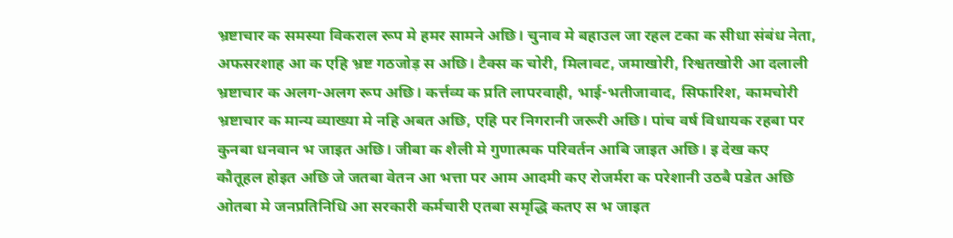भ्रष्टाचार क समस्या विकराल रूप मे हमर सामने अछि। चुनाव मे बहाउल जा रहल टका क सीधा संबंध नेता, अफसरशाह आ क एहि भ्रष्ट गठजोड़ स अछि। टैक्स क चोरी, मिलावट, जमाखोरी, रिश्वतखोरी आ दलाली भ्रष्टाचार क अलग-अलग रूप अछि। कर्त्तव्य क प्रति लापरवाही, भाई-भतीजावाद, सिफारिश, कामचोरी भ्रष्टाचार क मान्य व्याख्या मे नहि अबत अछि, एहि पर निगरानी जरूरी अछि। पांच वर्ष विधायक रहबा पर कुनबा धनवान भ जाइत अछि। जीबा क शैली मे गुणात्मक परिवर्तन आबि जाइत अछि। इ देख कए कौतूहल होइत अछि जे जतबा वेतन आ भत्ता पर आम आदमी कए रोजर्मरा क परेशानी उठबै पडेत अछि ओतबा मे जनप्रतिनिधि आ सरकारी कर्मचारी एतबा समृद्धि कतए स भ जाइत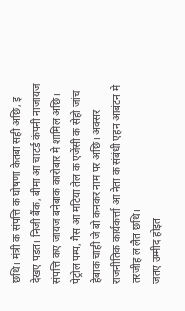छथि। मंत्री क संपत्ति क घोषणा केतबा सही अछि, इ देखए पडत। निजी बैंक, बीमा आ चाटर्ड कंपनी नाजायज संपत्ति कए जायज बनेबाक कारोबार मे शामिल अछि। पेट्रोल पम्प, गैस आ मटिया तेल क एजेंसी क सेहो जांच हेबाक चाही जे बो कनकर नाम पर अछि। अक्सर राजनीतिक कार्यकर्त्ता आ नेता क संबंधी एहन आबंटन मे तरजीह ल लैत छथि।
जतए उम्मीद होइत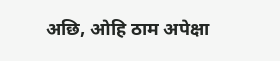अछि, ओहि ठाम अपेक्षा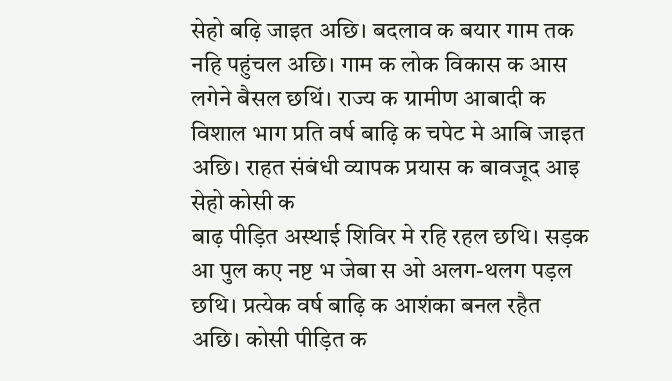सेहो बढ़ि जाइत अछि। बदलाव क बयार गाम तक नहि पहुंचल अछि। गाम क लोक विकास क आस लगेने बैसल छथिं। राज्य क ग्रामीण आबादी क विशाल भाग प्रति वर्ष बाढ़ि क चपेट मे आबि जाइत अछि। राहत संबंधी व्यापक प्रयास क बावजूद आइ सेहो कोसी क
बाढ़ पीड़ित अस्थाई शिविर मे रहि रहल छथि। सड़क आ पुल कए नष्ट भ जेबा स ओ अलग-थलग पड़ल छथि। प्रत्येक वर्ष बाढ़ि क आशंका बनल रहैत अछि। कोसी पीड़ित क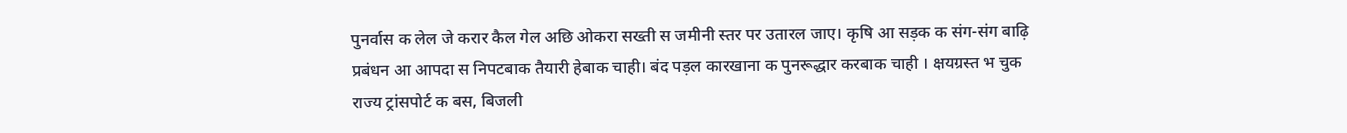पुनर्वास क लेल जे करार कैल गेल अछि ओकरा सख्ती स जमीनी स्तर पर उतारल जाए। कृषि आ सड़क क संग-संग बाढ़ि प्रबंधन आ आपदा स निपटबाक तैयारी हेबाक चाही। बंद पड़ल कारखाना क पुनरूद्धार करबाक चाही । क्षयग्रस्त भ चुक राज्य ट्रांसपोर्ट क बस, बिजली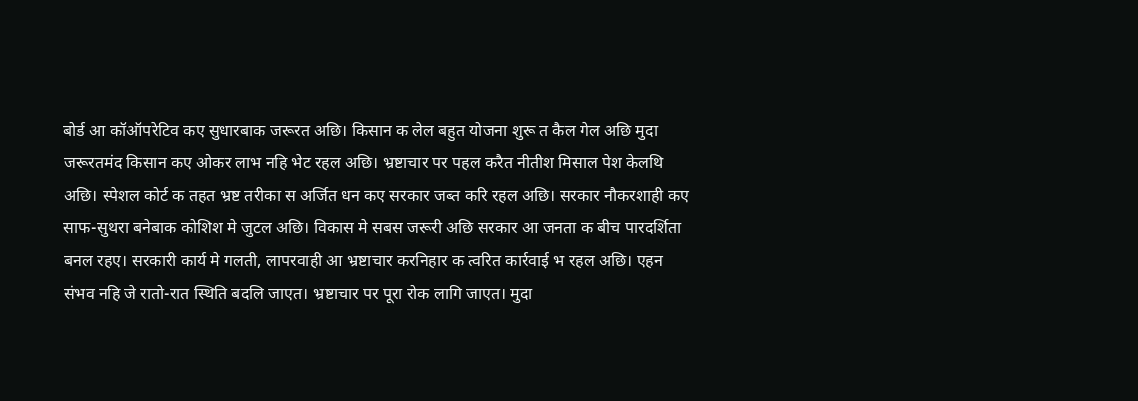बोर्ड आ कॉऑपरेटिव कए सुधारबाक जरूरत अछि। किसान क लेल बहुत योजना शुरू त कैल गेल अछि मुदा जरूरतमंद किसान कए ओकर लाभ नहि भेट रहल अछि। भ्रष्टाचार पर पहल करैत नीतीश मिसाल पेश केलथि अछि। स्पेशल कोर्ट क तहत भ्रष्ट तरीका स अर्जित धन कए सरकार जब्त करि रहल अछि। सरकार नौकरशाही कए साफ-सुथरा बनेबाक कोशिश मे जुटल अछि। विकास मे सबस जरूरी अछि सरकार आ जनता क बीच पारदर्शिता बनल रहए। सरकारी कार्य मे गलती, लापरवाही आ भ्रष्टाचार करनिहार क त्वरित कार्रवाई भ रहल अछि। एहन संभव नहि जे रातो-रात स्थिति बदलि जाएत। भ्रष्टाचार पर पूरा रोक लागि जाएत। मुदा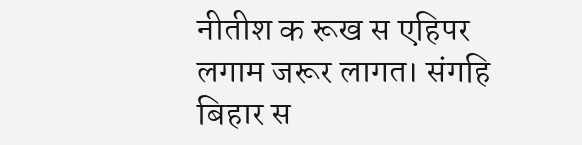नीतीश क रूख स एहिपर लगाम जरूर लागत। संगहि बिहार स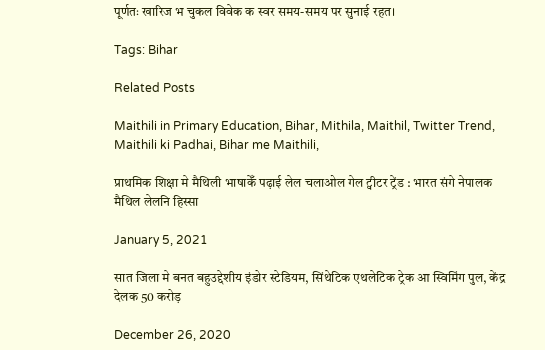पूर्णतः खारिज भ चुकल विवेक क स्वर समय-समय पर सुनाई रहत।

Tags: Bihar

Related Posts

Maithili in Primary Education, Bihar, Mithila, Maithil, Twitter Trend, Maithili ki Padhai, Bihar me Maithili,

प्राथमिक शि‍क्षा मे मैथि‍ली भाषाकेँ पढ़ाई लेल चलाओल गेल ट्वीटर ट्रेंड : भारत संगे नेपालक मैथिल लेलनि हिस्सा

January 5, 2021

सात जिला मे बनत बहुउद्देशीय इंडोर स्‍टेडि‍यम, सिंथेटिक एथलेटिक ट्रेक आ स्विमिंग पुल, केंद्र देलक 50 करोड़

December 26, 2020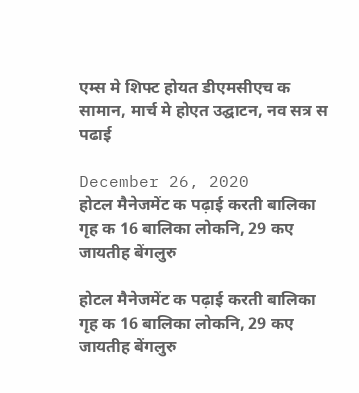एम्स मे शिफ्ट होयत डीएमसीएच क सामान, मार्च मे होएत उद्घाटन, नव सत्र स पढाई

December 26, 2020
होटल मैनेजमेंट क पढ़ाई करती बालिका गृह क 16 बालिका लोकनि, 29 कए जायतीह बेंगलुरु

होटल मैनेजमेंट क पढ़ाई करती बालिका गृह क 16 बालिका लोकनि, 29 कए जायतीह बेंगलुरु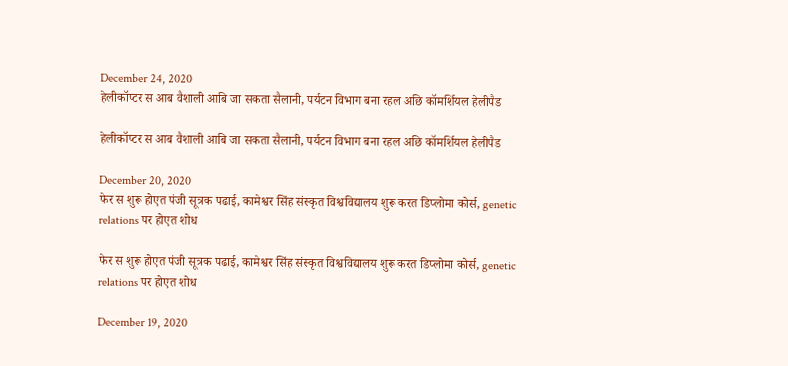December 24, 2020
हेलीकॉप्टर स आब वैशाली आबि जा सकता सैलानी, पर्यटन विभाग बना रहल अछि कॉमर्शियल हेलीपैड

हेलीकॉप्टर स आब वैशाली आबि जा सकता सैलानी, पर्यटन विभाग बना रहल अछि कॉमर्शियल हेलीपैड

December 20, 2020
फेर स शुरू होएत पंजी सूत्रक पढाई, कामेश्वर सिंह संस्कृत विश्वविद्यालय शुरू करत डिप्लोमा कोर्स, genetic relations पर होएत शोध

फेर स शुरू होएत पंजी सूत्रक पढाई, कामेश्वर सिंह संस्कृत विश्वविद्यालय शुरू करत डिप्लोमा कोर्स, genetic relations पर होएत शोध

December 19, 2020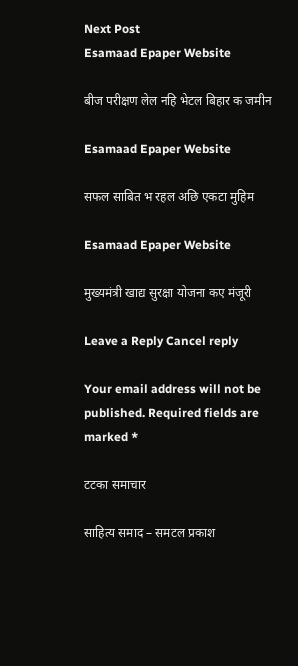Next Post
Esamaad Epaper Website

बीज परीक्षण लेल नहि भेटल बिहार क जमीन

Esamaad Epaper Website

सफल साबित भ रहल अछि एकटा मुहिम

Esamaad Epaper Website

मुख्यमंत्री खाद्य सुरक्षा योजना कए मंजूरी

Leave a Reply Cancel reply

Your email address will not be published. Required fields are marked *

टटका समाचार

साहित्य समाद – समटल प्रकाश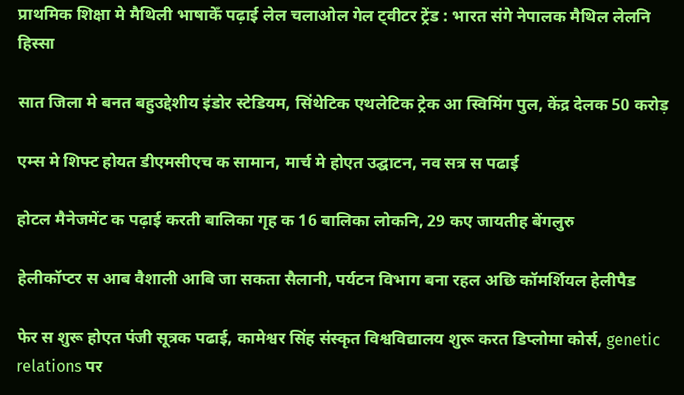प्राथमिक शि‍क्षा मे मैथि‍ली भाषाकेँ पढ़ाई लेल चलाओल गेल ट्वीटर ट्रेंड : भारत संगे नेपालक मैथिल लेलनि हिस्सा

सात जिला मे बनत बहुउद्देशीय इंडोर स्‍टेडि‍यम, सिंथेटिक एथलेटिक ट्रेक आ स्विमिंग पुल, केंद्र देलक 50 करोड़

एम्स मे शिफ्ट होयत डीएमसीएच क सामान, मार्च मे होएत उद्घाटन, नव सत्र स पढाई

होटल मैनेजमेंट क पढ़ाई करती बालिका गृह क 16 बालिका लोकनि, 29 कए जायतीह बेंगलुरु

हेलीकॉप्टर स आब वैशाली आबि जा सकता सैलानी, पर्यटन विभाग बना रहल अछि कॉमर्शियल हेलीपैड

फेर स शुरू होएत पंजी सूत्रक पढाई, कामेश्वर सिंह संस्कृत विश्वविद्यालय शुरू करत डिप्लोमा कोर्स, genetic relations पर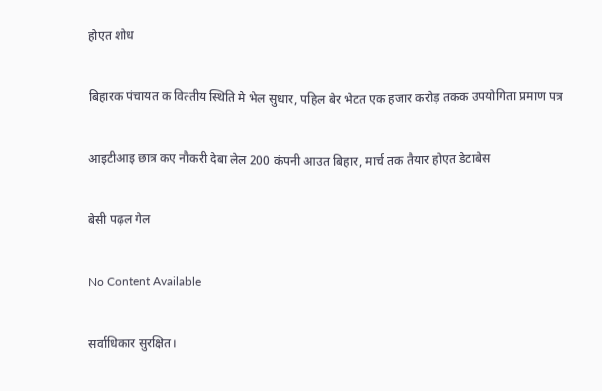होएत शोध

बिहारक पंचायत क वित्‍तीय स्थिति मे भेल सुधार, पहिल बेर भेटत एक हजार करोड़ तकक उपयोगिता प्रमाण पत्र

आइटीआइ छात्र कए नौकरी देबा लेल 200 कंपनी आउत बिहार, मार्च तक तैयार होएत डेटाबेस

बेसी पढ़ल गेल

No Content Available

सर्वाधिकार सुरक्षित।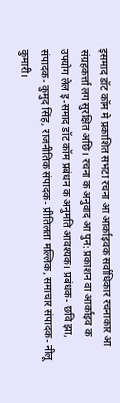इसमाद डॉट कॉम मे प्रकाशित सभटा रचना आ आर्काइवक सर्वाधिकार रचनाकार आ संग्रहकर्त्ता लग सुरक्षित अछि। रचना क अनुवाद आ पुन: प्रकाशन वा आर्काइव क उपयोग लेल इ-समाद डॉट कॉम प्रबंधन क अनुमति आवश्यक। प्रबंधक- छवि झा, संपादक- कुमुद सिंह, राजनीतिक संपादक- प्रीतिलता मल्लिक, समाचार संपादक- नीलू कुमारी।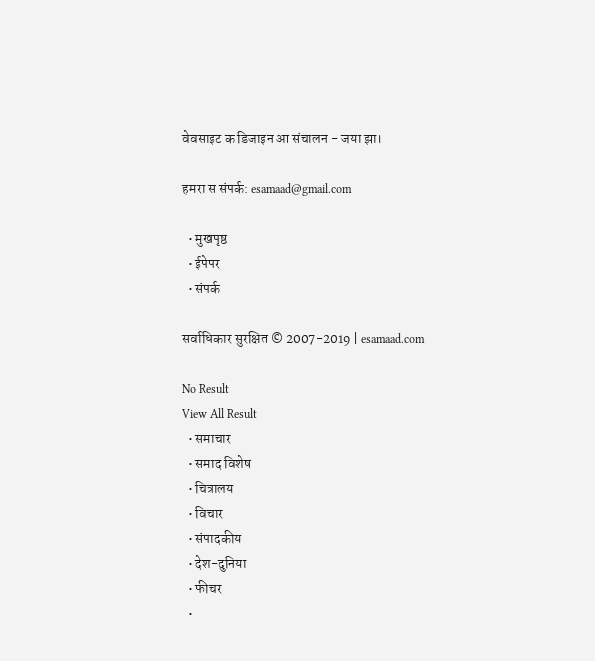वेवसाइट क डिजाइन आ संचालन - जया झा।

हमरा स संपर्क: esamaad@gmail.com

  • मुखपृष्ठ
  • ईपेपर
  • संपर्क

सर्वाधिकार सुरक्षित © 2007-2019 | esamaad.com

No Result
View All Result
  • समाचार
  • समाद विशेष
  • चित्रालय
  • विचार
  • संपादकीय
  • देश-दुनिया
  • फीचर
  •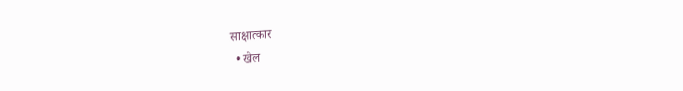साक्षात्‍कार
  • खेल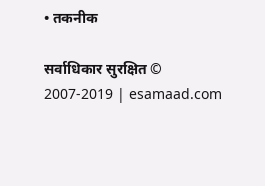• तकनीक

सर्वाधिकार सुरक्षित © 2007-2019 | esamaad.com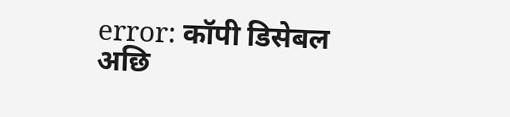error: कॉपी डिसेबल अछि